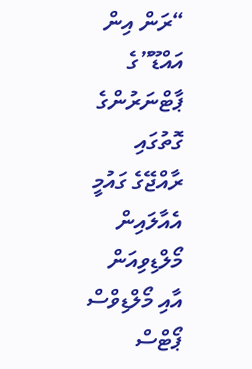“ރަން އިން އައްޑޫ”ގެ ޕާޓްނަރުންގެ ގޮތުގައި ރާއްޖޭގެ ގައުމީ އެއާލައިން މޯލްޑިވިއަން އާއި މޯލްޑިވްސް ޕޯޓްސް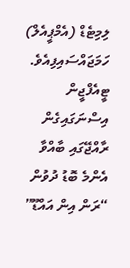ލިމިޓެޑް (އެމްޕީއެލް) ހަމަޖައްސައިފިއެވެ.
ޓީއެފްޖީން އިސްނަގައިގެން ރާއްޖޭގައި ބާއްވާ އެންމެ ބޮޑު ދުވުން “ރަން އިން އައްޑޫ”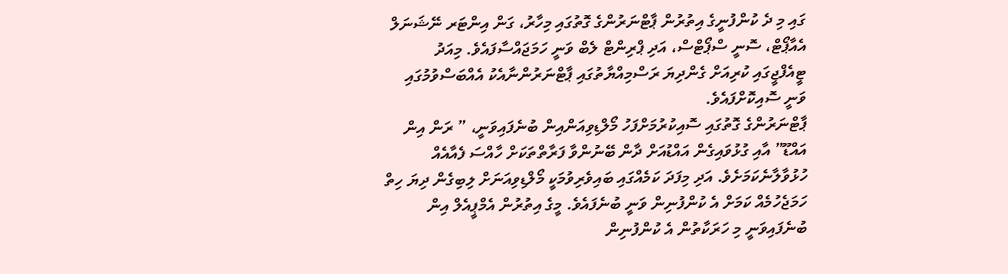ގައި މި ދެ ކުންފުނީގެ އިތުރުން ޕާޓްނަރުންގެ ގޮތުގައި މިހާރު، ގަން އިންޓަރ ނޭޝަނަލް އެއާޕޯޓް، ސޮނީ ސްޕޯޓްސް، އަދި ޕްރިންޓް ލެބް ވަނީ ހަމަޖައްސާފައެވެ. މިއަދު ޓީއެފްޖީގައި ކުރިއަށް ގެންދިޔަ ރަސްމިއްޔާތުގައި ޕާޓްނަރުންނާއެކު އެއްބަސްވުމުގައި ވަނީ ސޮއިކޮށްފައެވެ.
ޕާޓްނަރުންގެ ގޮތުގައި ސޮއިކުރުމަށްފަހު މޯލްޑިވިއަންއިން ބުނެފައިވަނީ، ” ރަން އިން އައްޑޫ” އާއި ގުޅުވައިގެން އައްޑުއަށް ދާން ބޭނުންވާ ފަރާތްތަކަށް ހާއްސަ ފެއާއެއް ހުޅުވާލާނެކަމަށެވެ. އަދި މިފަދަ ކަމެއްގައި ބައިވެރިވުމަކީ މޯލްޑިވިއަނަށް ލިބިގެން ދިޔަ ހިތް ހަމަޖެހުމެއް ކަމަށް އެ ކުންފުނިން ވަނީ ބުނެފައެވެ. މީގެ އިތުރުން އެމްޕީއެލް އިން ބުނެފައިވަނީ މި ހަރަކާތުން އެ ކުންފުނިން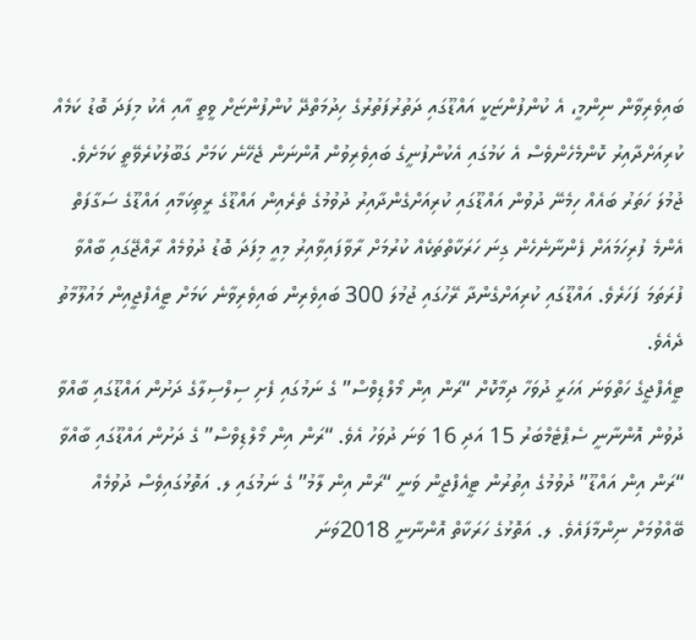ބައިވެރިވާން ނިންމީ، އެ ކުންފުންޏަކީ އައްޑޫގައި ދަތުރުފަތުރުގެ ހިދުމަތްދޭ ކުންފުންޏަށް ވީތީ އާއި އެކު މިފަދަ ބޮޑު ކަމެއް ކުރިއަށްދާއިރު ކޮންމެހެންވެސް އެ ކަމުގައި އެކުންފުނީގެ ބައިވެރިވުން އޮންނަން ޖެހޭނެ ކަމަށް ގަބޫލުކުރެވޭތީ ކަމަށެވެ.
ޖުމުލަ ހަތަރު ބައެއް ހިމެނޭ ދުވުން އައްޑޫގައި ކުރިއަށްގެންދާއިރު ދުވުމުގެ ތެރެއިން އައްޑޫގެ ރީތިކަމާއި އައްޑޫގެ ސަގާފަތް އެންމެ ފުރިހަމައަށް ފެންނާނެހެން ގިނަ ހަރަކާތްތަކެއް ކުރުމަށް ރާވާފައިވާއިރު މިއީ މިފަދަ ބޮޑު ދުވުމެއް ރާއްޖޭގައި ބާއްވާ ފުރަތަމަ ފަހަރެވެ. އައްޑޫގައި ކުރިއަށްގެންދާ ރޭހުގައި ޖުމުލަ 300 ބައިވެރިން ބައިވެރިވާނެ ކަމަށް ޓީއެފްޖީއިން މައުލޫމާތު ދެއެވެ.
ޓީއެފްޖީގެ ހަތްވަނަ އަހަރީ ދުވަހާ ދިމާކޮށް “ރަން އިން މޯލްޑިވްސް” ގެ ނަމުގައި ފެށި ސިލްސިލާގެ ދަށުން އައްޑޫގައި ބާއްވާ ދުވުން އޮންނާނީ ސެޕްޓެމްބަރު 15 އަދި 16 ވަނަ ދުވަހު އެވެ. “ރަން އިން މޯލްޑިވްސް” ގެ ދަށުން އައްޑޫގައި ބާއްވާ “ރަން އިން އައްޑޫ” ދުވުމުގެ އިތުރުން ޓީއެފްޖީން ވަނީ “ރަން އިން ލާމު” ގެ ނަމުގައި ލ. އަތޮޅުގައިވެސް ދުވުމެއް ބޭއްވުމަށް ނިންމާފައެވެ. ލ. އަތޮޅުގެ ހަރަކާތް އޮންނާނީ 2018ވަނަ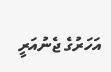އަހަރުގެ ޖެނުއަރީ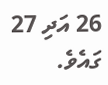26 އަދި 27 ގައެވެ.